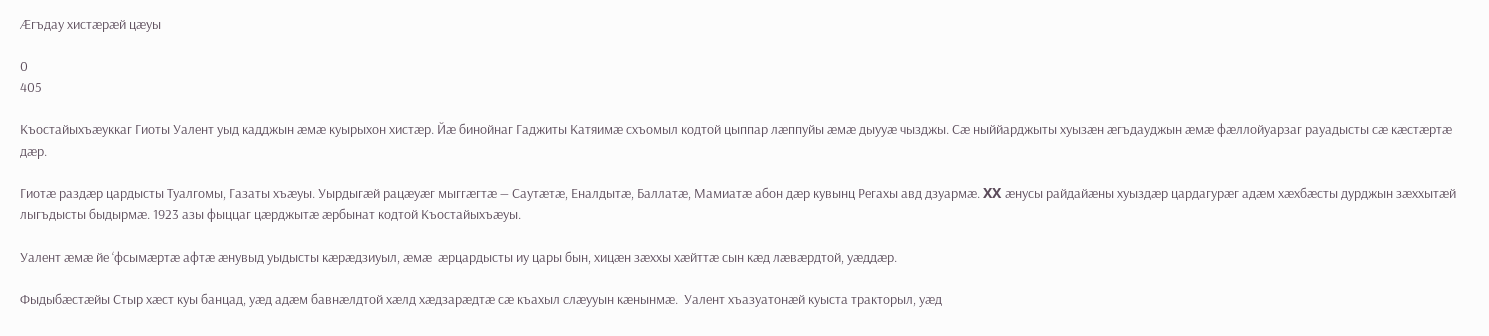Ӕгъдау хистӕрӕй цӕуы

0
405

Къостайыхъӕуккаг Гиоты Уалент уыд кадджын ӕмӕ куырыхон хистӕр. Йӕ бинойнаг Гаджиты Катяимӕ схъомыл кодтой цыппар лӕппуйы ӕмӕ дыууӕ чызджы. Сӕ ныййарджыты хуызӕн ӕгъдауджын ӕмӕ фӕллойуарзаг рауадысты сӕ кӕстӕртӕ дӕр.

Гиотӕ раздӕр цардысты Туалгомы, Газаты хъӕуы. Уырдыгӕй рацӕуӕг мыггӕгтӕ — Саутӕтӕ, Еналдытӕ, Баллатӕ, Мамиатӕ абон дӕр кувынц Регахы авд дзуармӕ. XX ӕнусы райдайӕны хуыздӕр цардагурӕг адӕм хӕхбӕсты дурджын зӕххытӕй лыгъдысты быдырмӕ. 1923 азы фыццаг цӕрджытӕ ӕрбынат кодтой Къостайыхъӕуы.

Уалент ӕмӕ йе ‘фсымӕртӕ афтӕ ӕнувыд уыдысты кӕрӕдзиуыл, ӕмӕ  ӕрцардысты иу цары бын, хицӕн зӕххы хӕйттӕ сын кӕд лӕвӕрдтой, уӕддӕр.

Фыдыбӕстӕйы Стыр хӕст куы банцад, уӕд адӕм бавнӕлдтой хӕлд хӕдзарӕдтӕ сӕ къахыл слӕууын кӕнынмӕ.  Уалент хъазуатонӕй куыста тракторыл, уӕд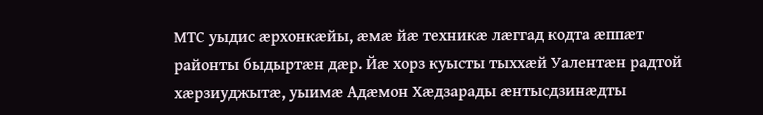МТС уыдис ӕрхонкӕйы, ӕмӕ йӕ техникӕ лӕггад кодта ӕппӕт районты быдыртӕн дӕр. Йӕ хорз куысты тыххӕй Уалентӕн радтой хӕрзиуджытӕ, уыимӕ Адӕмон Хӕдзарады ӕнтысдзинӕдты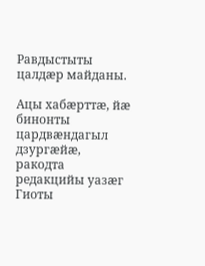Равдыстыты цалдӕр майданы.

Ацы хабӕрттӕ, йӕ бинонты цардвӕндагыл дзургӕйӕ, ракодта  редакцийы уазӕг Гиоты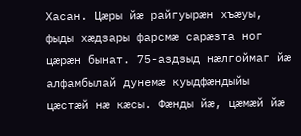Хасан. Цӕры йӕ райгуырӕн хъӕуы, фыды хӕдзары фарсмӕ сарӕзта ног цӕрӕн бынат. 75-аздзыд нӕлгоймаг йӕ алфамбылай дунемӕ куыдфӕндыйы цӕстӕй нӕ кӕсы. Фӕнды йӕ, цӕмӕй йӕ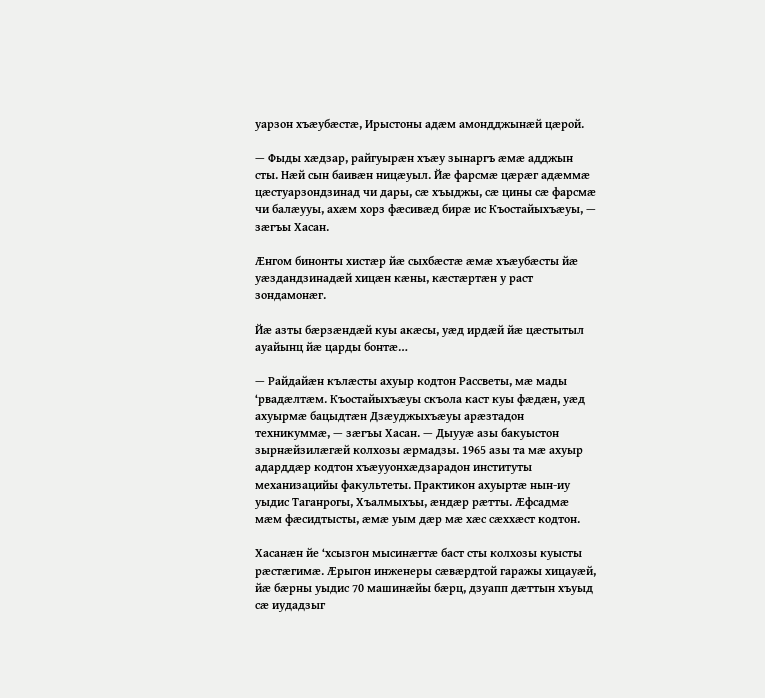уарзон хъӕубӕстӕ, Ирыстоны адӕм амондджынӕй цӕрой.

— Фыды хӕдзар, райгуырӕн хъӕу зынаргъ ӕмӕ адджын сты. Нӕй сын баивӕн ницӕуыл. Йӕ фарсмӕ цӕрӕг адӕммӕ цӕстуарзондзинад чи дары, сӕ хъыджы, сӕ цины сӕ фарсмӕ чи балӕууы, ахӕм хорз фӕсивӕд бирӕ ис Къостайыхъӕуы, — зӕгъы Хасан.

Ӕнгом бинонты хистӕр йӕ сыхбӕстӕ ӕмӕ хъӕубӕсты йӕ уӕздандзинадӕй хицӕн кӕны, кӕстӕртӕн у раст зондамонӕг.

Йӕ азты бӕрзӕндӕй куы акӕсы, уӕд ирдӕй йӕ цӕстытыл ауайынц йӕ царды бонтӕ…

— Райдайӕн кълӕсты ахуыр кодтон Рассветы, мӕ мады ‘рвадӕлтӕм. Къостайыхъӕуы скъола каст куы фӕдӕн, уӕд ахуырмӕ бацыдтӕн Дзӕуджыхъӕуы арӕзтадон техникуммӕ, — зӕгъы Хасан. — Дыууӕ азы бакуыстон зырнӕйзилӕгӕй колхозы ӕрмадзы. 1965 азы та мӕ ахуыр адарддӕр кодтон хъӕууонхӕдзарадон институты механизацийы факультеты. Практикон ахуыртӕ нын-иу уыдис Таганрогы, Хъалмыхъы, ӕндӕр рӕтты. Ӕфсадмӕ мӕм фӕсидтысты, ӕмӕ уым дӕр мӕ хӕс сӕххӕст кодтон.

Хасанӕн йе ‘хсызгон мысинӕгтӕ баст сты колхозы куысты рӕстӕгимӕ. Ӕрыгон инженеры сӕвӕрдтой гаражы хицауӕй, йӕ бӕрны уыдис 70 машинӕйы бӕрц, дзуапп дӕттын хъуыд сӕ иудадзыг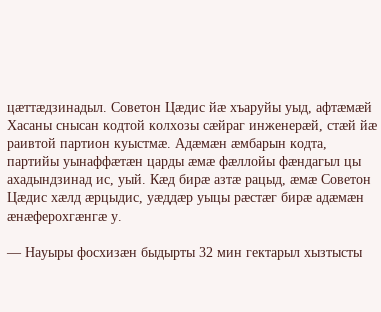цӕттӕдзинадыл. Советон Цӕдис йӕ хъаруйы уыд, афтӕмӕй Хасаны снысан кодтой колхозы сӕйраг инженерӕй, стӕй йӕ раивтой партион куыстмӕ. Адӕмӕн ӕмбарын кодта, партийы уынаффӕтӕн царды ӕмӕ фӕллойы фӕндагыл цы ахадындзинад ис, уый. Кӕд бирӕ азтӕ рацыд, ӕмӕ Советон Цӕдис хӕлд ӕрцыдис, уӕддӕр уыцы рӕстӕг бирӕ адӕмӕн ӕнӕферохгӕнгӕ у.

— Науыры фосхизӕн быдырты 32 мин гектарыл хызтысты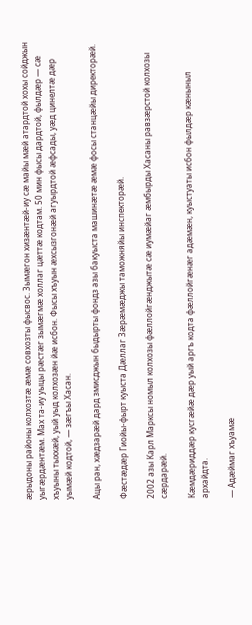ӕрыдоны районы колхозтӕ ӕмӕ совхозты фысвос. Зымӕгон хизӕнтӕй-иу сӕ майы мӕй атардтой хохы сойджын уыгӕрдӕнтӕм. Мах та-иу уыцы рӕстӕг зымӕгмӕ холлаг цӕттӕ кодтам. 50 мин фысы дардтой, фылдӕр — сӕ хъуыны тыххӕй, уый уыд колхозӕн йӕ исбон. Фысы хъуын ӕхсызгонӕй агуырдтой ӕфсады, уӕд цинелтӕ дӕр уымӕй кодтой, — зӕгъы Хасан.

Ацы ран, хӕдзарӕй дард змисджын быдырты фондз азы бакуыста машинӕтӕ ӕмӕ фосы станцӕйы директорӕй.

Фӕстӕдӕр Гиойы-фырт куыста Дӕллаг Зӕрӕмӕджы таможняйы инспекторӕй.

2002 азы Карл Марксы номыл колхозы фӕллойгӕнджытӕ сӕ иумӕйаг ӕмбырды Хасаны равзӕрстой колхозы сӕрдарӕй.

Кӕмдӕриддӕр кусгӕйӕ дӕр уый аргъ кодта фӕллойгӕнӕг адӕмӕн, куыстуаты исбон фылдӕр кӕныныл архайдта.

— Адӕймаг хъуамӕ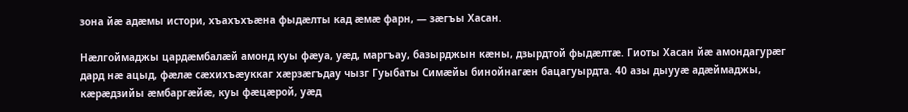зона йӕ адӕмы истори, хъахъхъӕна фыдӕлты кад ӕмӕ фарн, — зӕгъы Хасан.

Нӕлгоймаджы цардӕмбалӕй амонд куы фӕуа, уӕд, маргъау, базырджын кӕны, дзырдтой фыдӕлтӕ. Гиоты Хасан йӕ амондагурӕг дард нӕ ацыд, фӕлӕ сӕхихъӕуккаг хӕрзӕгъдау чызг Гуыбаты Симӕйы бинойнагӕн бацагуырдта. 40 азы дыууӕ адӕймаджы, кӕрӕдзийы ӕмбаргӕйӕ, куы фӕцӕрой, уӕд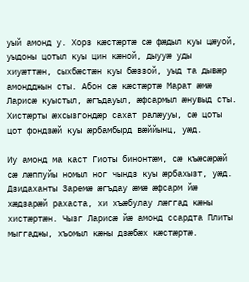уый амонд у. Хорз кӕстӕртӕ сӕ фӕдыл куы цӕуой, уыдоны цотыл куы цин кӕной, дыууӕ уды хиуӕттӕн, сыхбӕстӕн куы бӕззой, уыд та дывӕр амондджын сты. Абон сӕ кӕстӕртӕ Марат ӕмӕ Ларисӕ куыстыл, ӕгъдауыл, ӕфсармыл ӕнувыд сты. Хистӕрты ӕхсызгондӕр сахат ралӕууы, сӕ цоты цот фондзӕй куы ӕрбамбырд вӕййынц, уӕд.

Иу амонд ма каст Гиоты бинонтӕм, сӕ къӕсӕрӕй сӕ лӕппуйы номыл ног чындз куы ӕрбахызт, уӕд. Дзидаханты Заремӕ ӕгъдау ӕмӕ ӕфсарм йӕ хӕдзарӕй рахаста, хи хъӕбулау лӕггад кӕны хистӕртӕн. Чызг Ларисӕ йӕ амонд ссардта Плиты мыггаджы, хъомыл кӕны дзӕбӕх кӕстӕртӕ.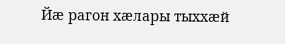Йӕ рагон хӕлары тыххӕй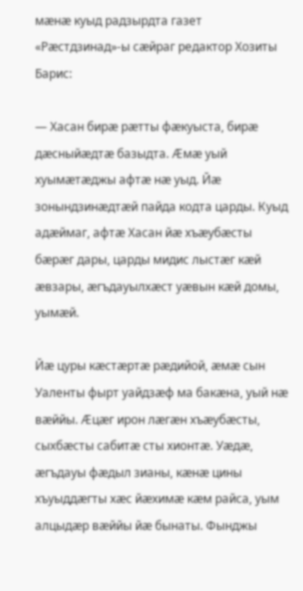мӕнӕ куыд радзырдта газет «Рӕстдзинад»-ы сӕйраг редактор Хозиты Барис:

— Хасан бирӕ рӕтты фӕкуыста, бирӕ дӕсныйӕдтӕ базыдта. Ӕмӕ уый хуымӕтӕджы афтӕ нӕ уыд. Йӕ зонындзинӕдтӕй пайда кодта царды. Куыд адӕймаг, афтӕ Хасан йӕ хъӕубӕсты бӕрӕг дары, царды мидис лыстӕг кӕй ӕвзары, ӕгъдауылхӕст уӕвын кӕй домы, уымӕй.

Йӕ цуры кӕстӕртӕ рӕдийой, ӕмӕ сын Уаленты фырт уайдзӕф ма бакӕна, уый нӕ вӕййы. Ӕцӕг ирон лӕгӕн хъӕубӕсты, сыхбӕсты сабитӕ сты хионтӕ. Уӕдӕ, ӕгъдауы фӕдыл зианы, кӕнӕ цины хъуыддӕгты хӕс йӕхимӕ кӕм райса, уым алцыдӕр вӕййы йӕ бынаты. Фынджы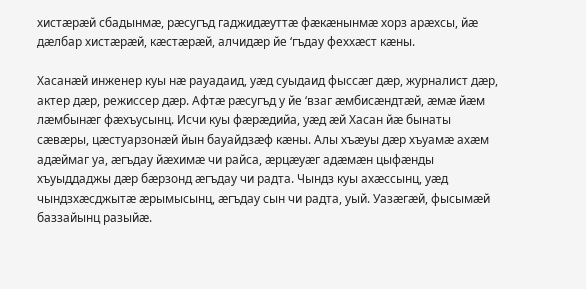хистӕрӕй сбадынмӕ, рӕсугъд гаджидӕуттӕ фӕкӕнынмӕ хорз арӕхсы, йӕ дӕлбар хистӕрӕй, кӕстӕрӕй, алчидӕр йе ‘гъдау феххӕст кӕны.

Хасанӕй инженер куы нӕ рауадаид, уӕд суыдаид фыссӕг дӕр, журналист дӕр, актер дӕр, режиссер дӕр. Афтӕ рӕсугъд у йе ‘взаг ӕмбисӕндтӕй, ӕмӕ йӕм лӕмбынӕг фӕхъусынц. Исчи куы фӕрӕдийа, уӕд ӕй Хасан йӕ бынаты сӕвӕры, цӕстуарзонӕй йын бауайдзӕф кӕны. Алы хъӕуы дӕр хъуамӕ ахӕм адӕймаг уа, ӕгъдау йӕхимӕ чи райса, ӕрцӕуӕг адӕмӕн цыфӕнды хъуыддаджы дӕр бӕрзонд ӕгъдау чи радта. Чындз куы ахӕссынц, уӕд чындзхӕсджытӕ ӕрымысынц, ӕгъдау сын чи радта, уый. Уазӕгӕй, фысымӕй баззайынц разыйӕ.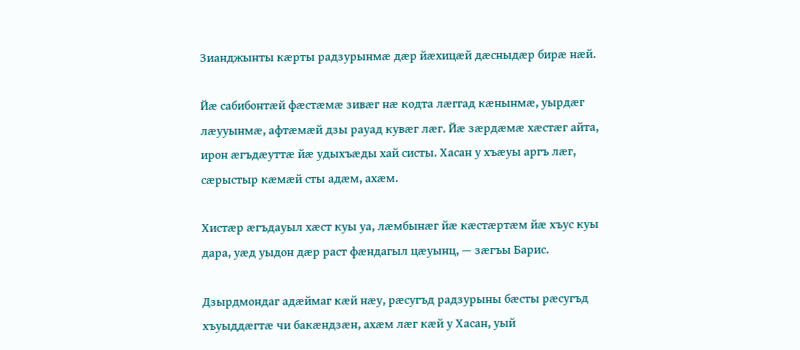Зианджынты кӕрты радзурынмӕ дӕр йӕхицӕй дӕсныдӕр бирӕ нӕй.

Йӕ сабибонтӕй фӕстӕмӕ зивӕг нӕ кодта лӕггад кӕнынмӕ, уырдӕг лӕууынмӕ, афтӕмӕй дзы рауад кувӕг лӕг. Йӕ зӕрдӕмӕ хӕстӕг айта, ирон ӕгъдӕуттӕ йӕ удыхъӕды хай систы. Хасан у хъӕуы аргъ лӕг, сӕрыстыр кӕмӕй сты адӕм, ахӕм.

Хистӕр ӕгъдауыл хӕст куы уа, лӕмбынӕг йӕ кӕстӕртӕм йӕ хъус куы дара, уӕд уыдон дӕр раст фӕндагыл цӕуынц, — зӕгъы Барис.

Дзырдмондаг адӕймаг кӕй нӕу, рӕсугъд радзурыны бӕсты рӕсугъд хъуыддӕгтӕ чи бакӕндзӕн, ахӕм лӕг кӕй у Хасан, уый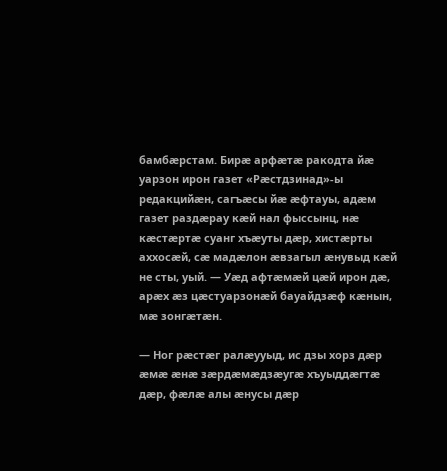бамбӕрстам. Бирӕ арфӕтӕ ракодта йӕ уарзон ирон газет «Рӕстдзинад»-ы редакцийӕн, сагъӕсы йӕ ӕфтауы, адӕм газет раздӕрау кӕй нал фыссынц, нӕ кӕстӕртӕ суанг хъӕуты дӕр, хистӕрты аххосӕй, сӕ мадӕлон ӕвзагыл ӕнувыд кӕй не сты, уый. — Уӕд афтӕмӕй цӕй ирон дӕ, арӕх ӕз цӕстуарзонӕй бауайдзӕф кӕнын, мӕ зонгӕтӕн.

— Ног рӕстӕг ралӕууыд, ис дзы хорз дӕр ӕмӕ ӕнӕ зӕрдӕмӕдзӕугӕ хъуыддӕгтӕ дӕр, фӕлӕ алы ӕнусы дӕр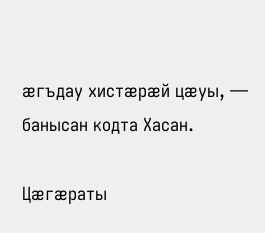ӕгъдау хистӕрӕй цӕуы, — банысан кодта Хасан.

Цӕгӕраты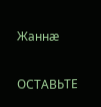Жаннӕ

ОСТАВЬТЕ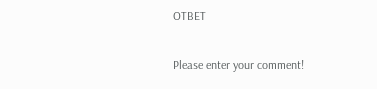ОТВЕТ

Please enter your comment!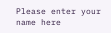Please enter your name here